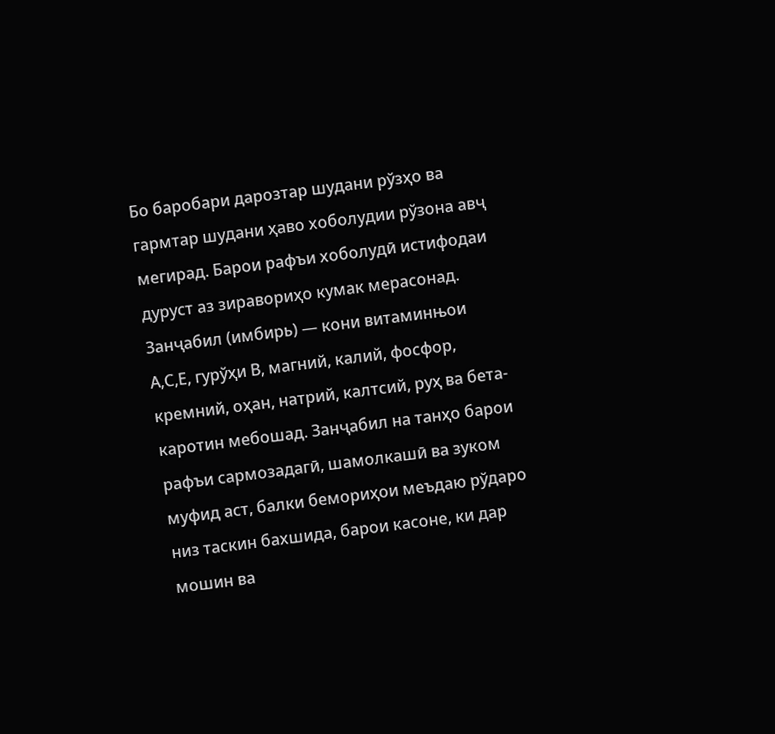Бо баробари дарозтар шудани рўзҳо ва гармтар шудани ҳаво хоболудии рўзона авҷ мегирад. Барои рафъи хоболудӣ истифодаи дуруст аз зиравориҳо кумак мерасонад.
Занҷабил (имбирь) — кони витаминњои А,С,Е, гурўҳи В, магний, калий, фосфор, кремний, оҳан, натрий, калтсий, руҳ ва бета-каротин мебошад. Занҷабил на танҳо барои рафъи сармозадагӣ, шамолкашӣ ва зуком муфид аст, балки бемориҳои меъдаю рўдаро низ таскин бахшида, барои касоне, ки дар мошин ва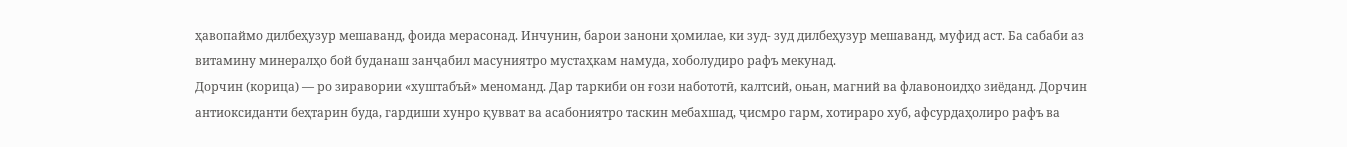ҳавопаймо дилбеҳузур мешаванд, фоида мерасонад. Инчунин, барои занони ҳомилае, ки зуд- зуд дилбеҳузур мешаванд, муфид аст. Ба сабаби аз витамину минералҳо бой буданаш занҷабил масуниятро мустаҳкам намуда, хоболудиро рафъ мекунад.
Дорчин (корица) — ро зиравории «хуштабъӣ» меноманд. Дар таркиби он ғози набототӣ, калтсий, оњан, магний ва флавоноидҳо зиёданд. Дорчин антиоксиданти беҳтарин буда, гардиши хунро қувват ва асабониятро таскин мебахшад, ҷисмро гарм, хотираро хуб, афсурдаҳолиро рафъ ва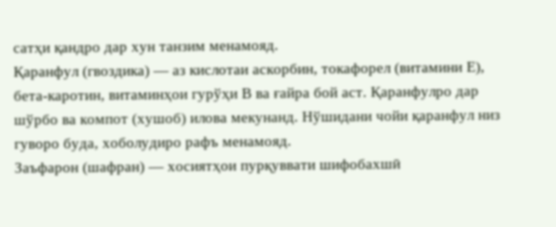сатҳи қандро дар хун танзим менамояд.
Қаранфул (гвоздика) — аз кислотаи аскорбин, токафорел (витамини Е), бета-каротин, витаминҳои гурўҳи В ва ғайра бой аст. Қаранфулро дар шўрбо ва компот (хушоб) илова мекунанд. Нўшидани чойи қаранфул низ гуворо буда, хоболудиро рафъ менамояд.
Заъфарон (шафран) — хосиятҳои пурқуввати шифобахшӣ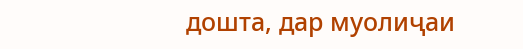дошта, дар муолиҷаи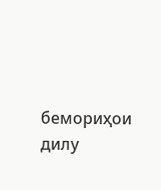бемориҳои дилу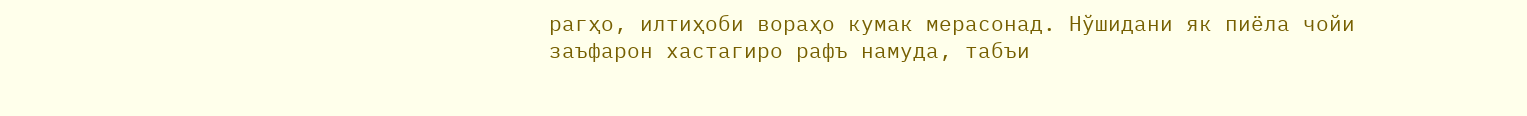рагҳо, илтиҳоби вораҳо кумак мерасонад. Нўшидани як пиёла чойи заъфарон хастагиро рафъ намуда, табъи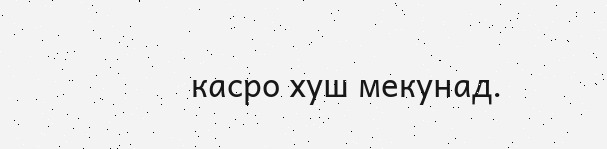касро хуш мекунад.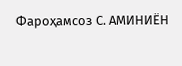Фароҳамсоз С. АМИНИЁН